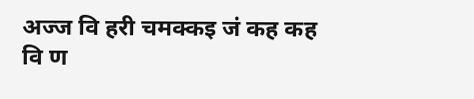अज्ज वि हरी चमक्कइ जं कह कह वि ण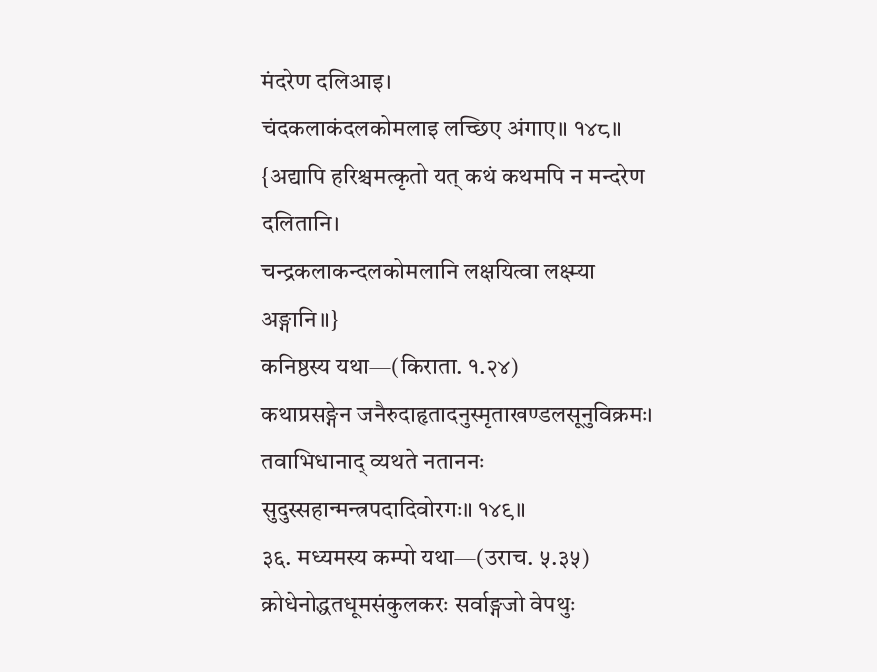मंदरेण दलिआइ।
चंदकलाकंदलकोमलाइ लच्छिए अंगाए॥ १४८॥
{अद्यापि हरिश्चमत्कृतो यत् कथं कथमपि न मन्दरेण दलितानि।
चन्द्रकलाकन्दलकोमलानि लक्षयित्वा लक्ष्म्या अङ्गानि॥}
कनिष्ठस्य यथा—(किराता. १.२४)
कथाप्रसङ्गेन जनैरुदाहृतादनुस्मृताखण्डलसूनुविक्रमः।
तवाभिधानाद् व्यथते नताननः सुदुस्सहान्मन्त्रपदादिवोरगः॥ १४९॥
३६. मध्यमस्य कम्पो यथा—(उराच. ५.३५)
क्रोधेनोद्धतधूमसंकुलकरः सर्वाङ्गजो वेपथुः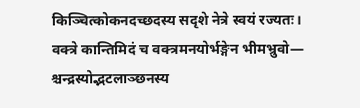किञ्चित्कोकनदच्छदस्य सदृशे नेत्रे स्वयं रज्यतः।
वक्त्रे कान्तिमिदं च वक्त्रमनयोर्भङ्गेन भीमभ्रुवो— श्चन्द्रस्योद्भटलाञ्छनस्य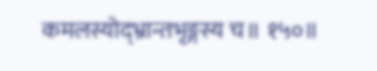कमलस्योद्भ्रान्तभृङ्गस्य च॥ १५०॥